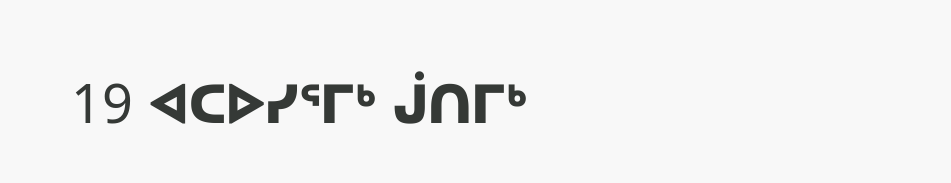19 ᐊᑕᐅᓯᕐᒥᒃ ᒎᑎᒥᒃ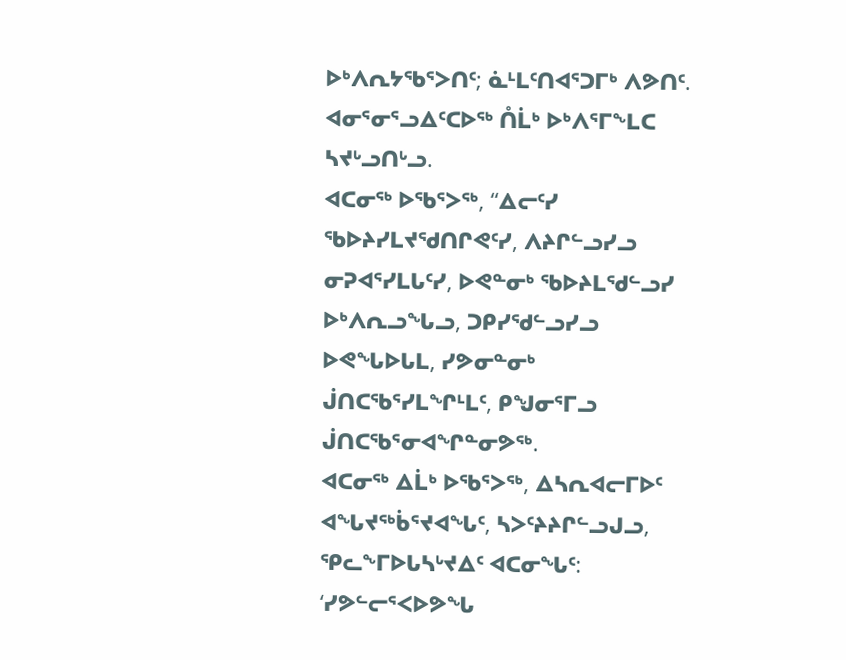ᐅᒃᐱᕆᔭᖃᕐᐳᑎᑦ; ᓈᒻᒪᑦᑎᐊᕐᑐᒥᒃ ᐱᕗᑎᑦ. ᐊᓂᕐᓂᕐᓗᐃᑦᑕᐅᖅ ᑍᒫᒃ ᐅᒃᐱᕐᒥᖕᒪᑕ ᓴᔪᒡᓗᑎᒡᓗ.
ᐊᑕᓂᖅ ᐅᖃᕐᐳᖅ, “ᐃᓕᑦᓯ ᖃᐅᔨᓯᒪᔪᖁᑎᒋᕙᑦᓯ, ᐱᔨᒋᓪᓗᓯᓗ ᓂᕈᐊᕐᓯᒪᒐᑦᓯ, ᐅᕙᓐᓂᒃ ᖃᐅᔨᒪᖁᓪᓗᓯ ᐅᒃᐱᕆᓗᖓᓗ, ᑐᑭᓯᖁᓪᓗᓯᓗ ᐅᕙᖓᐅᒐᒪ, ᓯᕗᓂᓐᓂᒃ ᒎᑎᑕᖃᕐᓯᒪᖏᒻᒪᑦ, ᑭᖑᓂᕐᒥᓗ ᒎᑎᑕᖃᕐᓂᐊᖏᓐᓂᕗᖅ.
ᐊᑕᓂᖅ ᐃᒫᒃ ᐅᖃᕐᐳᖅ, ᐃᓴᕆᐊᓕᒥᐅᑦ ᐊᖓᔪᖅᑳᕐᔪᐊᖓᑦ, ᓴᐳᑦᔨᔨᒋᓪᓗᒍᓗ, ᕿᓚᖕᒥᐅᒐᓴᒡᔪᐃᑦ ᐊᑕᓂᖓᑦ: ‘ᓯᕗᓪᓕᕐᐸᐅᕗᖓ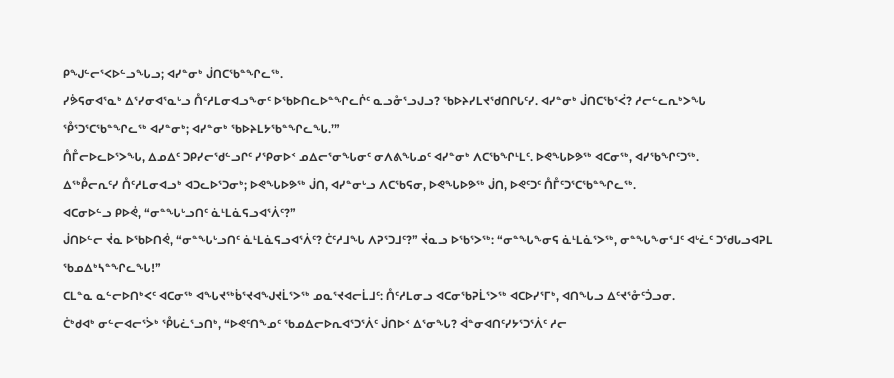ᑭᖑᓪᓕᕐᐸᐅᓪᓗᖓᓗ; ᐊᓯᓐᓂᒃ ᒎᑎᑕᖃᓐᖏᓚᖅ.
ᓯᕘᕋᓂᐊᕐᓇᒃ ᐃᕐᓯᓂᐊᕐᓇᒡᓗ ᑍᑦᓱᒪᓂᐊᓗᖕᓂᑦ ᐅᖃᐅᑎᓚᐅᓐᖏᓚᒌᑦ ᓇᓗᓁᕐᓗᒍᓗ? ᖃᐅᔨᓯᒪᔪᖁᑎᒋᒐᑦᓯ. ᐊᓯᓐᓂᒃ ᒎᑎᑕᖃᕐᐹ? ᓱᓕᓪᓚᕆᒃᐳᖓ ᕾᕐᑐᕐᑕᖃᓐᖏᓚᖅ ᐊᓯᓐᓂᒃ; ᐊᓯᓐᓂᒃ ᖃᐅᔨᒪᔭᖃᓐᖏᓚᖓ.’”
ᑍᒤᓕᐅᓚᐅᕐᐳᖓ, ᐃᓄᐃᑦ ᑐᑭᓯᓕᖁᓪᓗᒋᑦ ᓯᕿᓂᐅᑉ ᓄᐃᓕᕐᓂᖓᓂᑦ ᓂᐱᕕᖓᓄᑦ ᐊᓯᓐᓂᒃ ᐱᑕᖃᖏᒻᒪᑦ. ᐅᕙᖓᐅᕗᖅ ᐊᑕᓂᖅ, ᐊᓯᖃᖏᑦᑐᖅ.
ᐃᖅᑬᓕᕆᑦᓯ ᑍᑦᓱᒪᓂᐊᓗᒃ ᐊᑐᓚᐅᕐᑐᓂᒃ; ᐅᕙᖓᐅᕗᖅ ᒎᑎ, ᐊᓯᓐᓂᒡᓗ ᐱᑕᖃᕋᓂ, ᐅᕙᖓᐅᕗᖅ ᒎᑎ, ᐅᕙᑦᑐᑦ ᑍᒤᑦᑐᕐᑕᖃᓐᖏᓚᖅ.
ᐊᑕᓂᐅᓪᓗ ᑭᐅᕚ, “ᓂᓐᖓᒡᓗᑎᑦ ᓈᒻᒪᓈᕋᓗᐊᕐᐲᑦ?”
ᒎᑎᐅᓪᓕ ᔫᓇ ᐅᖃᐅᑎᕚ, “ᓂᓐᖓᒡᓗᑎᑦ ᓈᒻᒪᓈᕋᓗᐊᕐᐲᑦ? ᑖᑦᓱᒧᖓ ᐱᕈᕐᑐᒧᑦ?” ᔫᓇᓗ ᐅᖃᕐᐳᖅ: “ᓂᓐᖓᖕᓂᕋ ᓈᒻᒪᓈᕐᐳᖅ, ᓂᓐᖓᖕᓂᕐᒧᑦ ᐊᒡᓛᑦ ᑐᖁᒐᓗᐊᕈᒪ ᖃᓄᐃᒃᓴᓐᖏᓚᖓ!”
ᑕᒪᓐᓇ ᓇᓪᓕᐅᑎᒃᐸᑦ ᐊᑕᓂᖅ ᐊᖓᔪᖅᑳᕐᔪᐊᖑᔪᒫᕐᐳᖅ ᓄᓇᕐᔪᐊᓕᒫᒧᑦ: ᑍᑦᓱᒪᓂᓗ ᐊᑕᓂᖃᕈᒫᕐᐳᖅ ᐊᑕᐅᓯᕐᒥᒃ, ᐊᑎᖓᓗ ᐃᑦᔪᕐᓁᑦᑑᓗᓂ.
ᑖᒃᑯᐊᒃ ᓂᓪᓕᐊᓕᕐᐴᒃ ᕾᒐᓛᕐᓗᑎᒃ, “ᐅᕙᑦᑎᖕᓄᑦ ᖃᓄᐃᓕᐅᕆᐊᕐᑐᕐᐲᑦ ᒎᑎᐅᑉ ᐃᕐᓂᖓ? ᐋᓐᓂᐊᑎᑦᓯᔭᕐᑐᕐᐲᑦ ᓱᓕ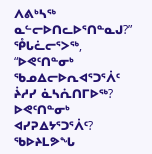ᐱᕕᒃᓴᖅ ᓇᓪᓕᐅᑎᓚᐅᕐᑎᓐᓇᒍ?”
ᕾᒐᓛᓕᕐᐳᖅ, “ᐅᕙᑦᑎᓐᓂᒃ ᖃᓄᐃᓕᐅᕆᐊᕐᑐᕐᐲᑦ ᔩᓱᓯ ᓈᓴᕇᑎᒥᐅᖅ? ᐅᕙᑦᑎᓐᓂᒃ ᐊᓯᕈᐃᔭᕐᑐᕐᐲᑦ? ᖃᐅᔨᒪᕗᖓ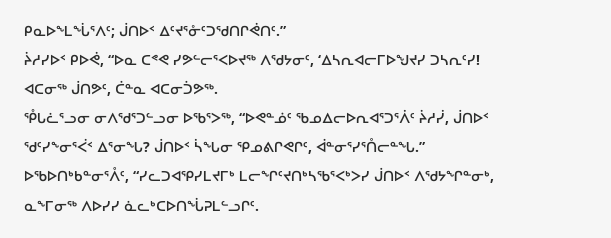ᑭᓇᐅᖕᒪᖔᕐᐱᑦ; ᒎᑎᐅᑉ ᐃᑦᔪᕐᓁᑦᑐᖁᑎᒋᕚᑎᑦ.”
ᔩᓱᓯᐅᑉ ᑭᐅᕚ, “ᐅᓇ ᑕᕝᕙ ᓯᕗᓪᓕᕐᐸᐅᔪᖅ ᐱᖁᔭᓂᑦ, ‘ᐃᓴᕆᐊᓕᒥᐅᖑᔪᓯ ᑐᓴᕆᑦᓯ! ᐊᑕᓂᖅ ᒎᑎᕗᑦ, ᑖᓐᓇ ᐊᑕᓂᑑᕗᖅ.
ᕾᒐᓛᕐᓗᓂ ᓂᐱᖁᕐᑐᓪᓗᓂ ᐅᖃᕐᐳᖅ, “ᐅᕙᓐᓅᑦ ᖃᓄᐃᓕᐅᕆᐊᕐᑐᕐᐲᑦ ᔩᓱᓰ, ᒎᑎᐅᑉ ᖁᑦᓯᖕᓂᕐᐹᑉ ᐃᕐᓂᖓ? ᒎᑎᐅᑉ ᓵᖓᓂ ᕿᓄᕕᒋᕙᒋᑦ, ᐋᓐᓂᕐᓯᕐᑍᓕᓐᖓ.”
ᐅᖃᐅᑎᒃᑲᓐᓂᕐᐰᑦ, “ᓯᓚᑐᐊᕿᓯᒪᔪᒥᒃ ᒪᓕᖏᑦᔪᑎᒃᓴᖃᕐᐸᒃᐳᓯ ᒎᑎᐅᑉ ᐱᖁᔭᖏᓐᓂᒃ, ᓇᖕᒥᓂᖅ ᐱᐅᓯᓯ ᓈᓚᒃᑕᐅᑎᖔᕈᒪᓪᓗᒋᑦ.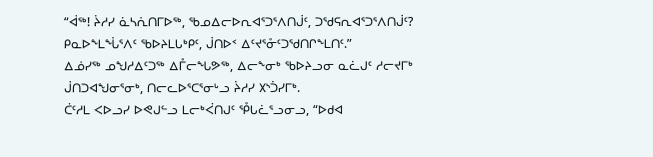“ᐋᖅ! ᔩᓱᓯ ᓈᓴᕇᑎᒥᐅᖅ, ᖃᓄᐃᓕᐅᕆᐊᕐᑐᕐᐱᑎᒎᑦ, ᑐᖁᕋᕆᐊᕐᑐᕐᐱᑎᒎᑦ? ᑭᓇᐅᖕᒪᖔᕐᐱᑦ ᖃᐅᔨᒪᒐᒃᑭᑦ, ᒎᑎᐅᑉ ᐃᑦᔪᕐᓁᑦᑐᖁᑎᒋᖕᒪᑎᑦ.”
ᐃᓅᓯᖅ ᓄᖑᓱᐃᑦᑐᖅ ᐃᒤᓕᖓᕗᖅ, ᐃᓕᖕᓂᒃ ᖃᐅᔨᓗᓂ ᓇᓛᒍᑦ ᓱᓕᔪᒥᒃ ᒎᑎᑐᐊᖑᓂᕐᓂᒃ, ᑎᓕᓚᐅᕐᑕᕐᓂᒡᓗ ᔩᓱᓯ ᙭ᔅᑑᓯᒥᒃ.
ᑖᑦᓱᒪ ᐸᐅᓗᓯ ᐅᕙᒍᓪᓗ ᒪᓕᒃᐹᑎᒍᑦ ᕾᒐᓛᕐᓗᓂᓗ, “ᐅᑯᐊ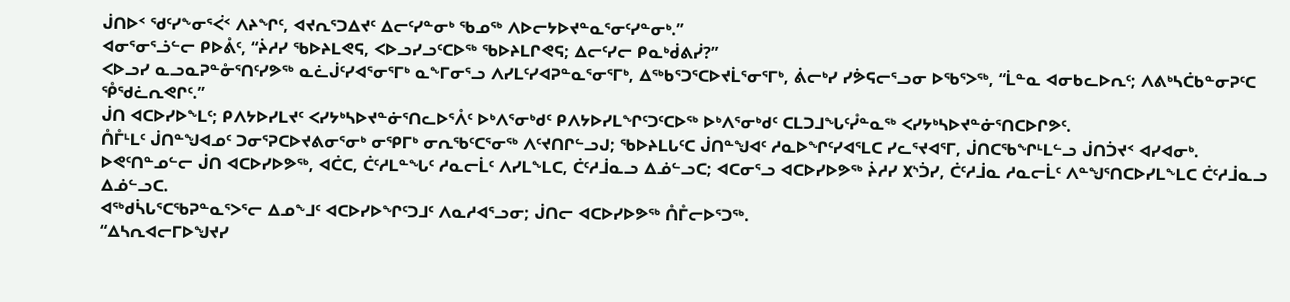ᒎᑎᐅᑉ ᖁᑦᓯᖕᓂᕐᐹᑉ ᐱᔨᖏᑦ, ᐊᔪᕆᕐᑐᐃᔪᑦ ᐃᓕᑦᓯᓐᓂᒃ ᖃᓄᖅ ᐱᐅᓕᔭᐅᔪᓐᓇᕐᓂᑦᓯᓐᓂᒃ.”
ᐊᓂᕐᓂᕐᓘᓪᓕ ᑭᐅᕔᑦ, “ᔩᓱᓯ ᖃᐅᔨᒪᕙᕋ, ᐸᐅᓗᓯᓗᑦᑕᐅᖅ ᖃᐅᔨᒪᒋᕙᕋ; ᐃᓕᑦᓯᓕ ᑭᓇᒃᑰᕕᓰ?”
ᐸᐅᓗᓯ ᓇᓗᓇᕈᓐᓁᕐᑎᑦᓯᕗᖅ ᓇᓛᒎᑦᓯᐊᕐᓂᕐᒥᒃ ᓇᖕᒥᓂᕐᓗ ᐱᓯᒪᑦᓯᐊᕈᓐᓇᕐᓂᕐᒥᒃ, ᐃᖅᑲᕐᑐᕐᑕᐅᔪᒫᕐᓂᕐᒥᒃ, ᕖᓕᒃᓯ ᓯᕘᕋᓕᕐᓗᓂ ᐅᖃᕐᐳᖅ, “ᒫᓐᓇ ᐊᓂᑲᓚᐅᕆᑦ; ᐱᕕᒃᓴᑖᑲᓐᓂᕈᑦᑕ ᕾᖁᓛᕆᕙᒋᑦ.”
ᒎᑎ ᐊᑕᐅᓯᐅᖕᒪᑦ; ᑭᐱᔭᐅᓯᒪᔪᑦ ᐸᓯᔭᒃᓴᐅᔪᓐᓃᕐᑎᓚᐅᕐᐰᑦ ᐅᒃᐱᕐᓂᒃᑯᑦ ᑭᐱᔭᐅᓯᒪᖏᑦᑐᑦᑕᐅᖅ ᐅᒃᐱᕐᓂᒃᑯᑦ ᑕᒪᑐᒧᖓᑦᓮᓐᓇᖅ ᐸᓯᔭᒃᓴᐅᔪᓐᓃᕐᑎᑕᐅᒋᕗᑦ.
ᑍᒤᒻᒪᑦ ᒎᑎᓐᖑᐊᓄᑦ ᑐᓂᕐᕈᑕᐅᔪᕕᓂᕐᓂᒃ ᓂᕿᒥᒃ ᓂᕆᖃᑦᑕᕐᓂᖅ ᐱᑦᔪᑎᒋᓪᓗᒍ; ᖃᐅᔨᒪᒐᑦᑕ ᒎᑎᓐᖑᐊᑦ ᓱᓇᐅᖏᑦᓯᐊᕐᒪᑕ ᓯᓚᕐᔪᐊᕐᒥ, ᒎᑎᑕᖃᖏᒻᒪᓪᓗ ᒎᑎᑑᔪᑉ ᐊᓯᐊᓂᒃ.
ᐅᕙᑦᑎᓐᓄᓪᓕ ᒎᑎ ᐊᑕᐅᓯᐅᕗᖅ, ᐊᑖᑕ, ᑖᑦᓱᒪᓐᖓᑦ ᓱᓇᓕᒫᑦ ᐱᓯᒪᖕᒪᑕ, ᑖᑦᓱᒨᓇᓗ ᐃᓅᓪᓗᑕ; ᐊᑕᓂᕐᓗ ᐊᑕᐅᓯᐅᕗᖅ ᔩᓱᓯ ᙭ᔅᑑᓯ, ᑖᑦᓱᒨᓇ ᓱᓇᓕᒫᑦ ᐱᓐᖑᕐᑎᑕᐅᓯᒪᖕᒪᑕ ᑖᑦᓱᒨᓇᓗ ᐃᓅᓪᓗᑕ.
ᐊᖅᑯᓵᒐᕐᑕᖃᕈᓐᓇᕐᐳᕐᓕ ᐃᓄᖕᒧᑦ ᐊᑕᐅᓯᐅᖏᑦᑐᒧᑦ ᐱᓇᓱᐊᕐᓗᓂ; ᒎᑎᓕ ᐊᑕᐅᓯᐅᕗᖅ ᑍᒤᓕᐅᕐᑐᖅ.
“ᐃᓴᕆᐊᓕᒥᐅᖑᔪᓯ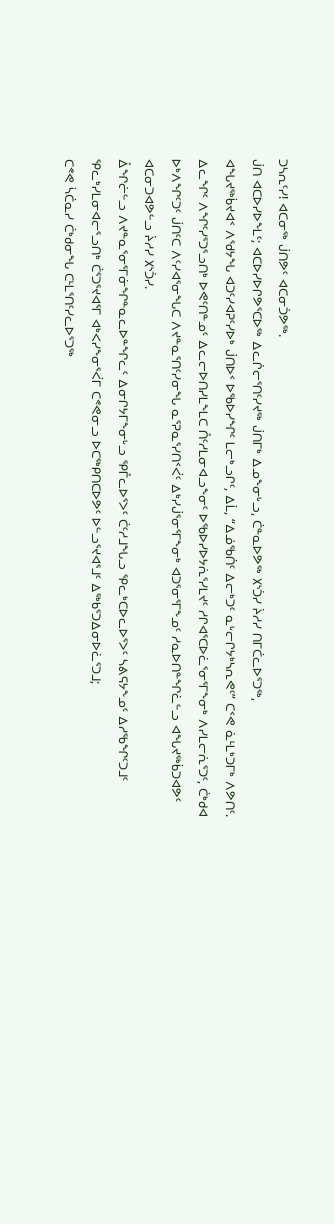ᑐᓴᕆᑦᓯ! ᐊᑕᓂᖅ ᒎᑎᕗᑦ ᐊᑕᓂᑑᕗᖅ.
ᒎᑎ ᐊᑕᐅᓯᐅᖕᒪᑦ; ᐊᑕᐅᓯᐅᒋᕗᕐᑕᐅᖅ ᐃᓚᒌᓕᕐᑎᑦᓯᔪᖅ ᒎᑎᒥᒃ ᐃᓄᖕᓂᒡᓗ, ᑖᓐᓇᐅᕗᖅ ᙭ᔅᑑᓯ ᔩᓱᓯ ᑎᒥᑖᓚᐅᕐᑐᖅ,
ᐊᖓᔪᖅᑳᔪᐊᑉ ᐱᖁᔭᖓ ᐊᑐᑦᓯᐊᕈᑦᓯᐅᒃ ᒎᑎᐅᑉ ᐅᖃᐅᓯᖏᑦ ᒪᓕᒃᓗᒋᑦ, ᐃᒫ, “ᐃᓅᖃᑏᑦ ᐃᓕᒃᑐᑦ ᓇᒡᓕᒋᔭᒃᓴᕆᕙᑦ” ᑕᑉᕙ ᓈᒻᒪᒃᑐᒥᒃ ᐱᕗᑎᑦ.
ᐃᓚᖏᑦ ᐱᖏᑦᓯᕐᑐᕐᓗᑎᒃ ᐅᕙᑦᑎᓐᓄᑦ ᐃᓚᓕᐅᑎᓯᒪᖕᒪᑕ ᑍᑦᓱᒪᓂᐊᓗᖕᓂᑦ ᐅᖃᐅᓯᐅᔭᕇᕐᓯᒪᔪᑦ ᓱᒋᐊᕐᑕᐅᓛᕐᓂᕐᒥᖕᓂᒃ ᐱᓯᒪᓕᕇᕐᑐᑦ, ᑖᒃᑯᐊ ᐅᒃᐱᖏᑦᑐᑦ ᒎᑎᑦᑕ ᐱᑦᓯᐊᕐᓂᖓᑕ ᐱᔪᓐᓇᕐᑎᑦᓯᓂᖓ ᓇᕐᕈᓇᕐᓯᑎᑉᐹᑦ ᐃᒃᓯᒎᕐᓂᕐᒥᖕᓂᒃ ᐊᑐᕐᓂᕐᒥᖕᓄᑦ ᓱᓇᐅᑎᓐᖏᓛᓪᓗ ᐊᖓᔪᖅᑳᑐᐊᕗᑦ ᐊᑕᓂᑐᐊᕗᓪᓗ ᔩᓱᓯ ᙭ᔅᑑᓯ.
ᐂᖏᓖᓪᓗ ᐱᔪᓐᓇᕐᓂᕐᒥᓃᖏᓐᓇᓚᐅᓐᖏᓚᑦ ᐃᓂᒋᔭᒥᖕᓂᒡᓗ ᕿᒤᓚᐅᕐᐳᑦ ᑖᑦᓱᒧᖓᓗ ᕿᓚᒃᑕᐅᓚᐅᕐᐳᑦ ᓴᕕᕋᔭᖕᓄᑦ ᐃᓱᖃᖏᑦᑐᒧᑦ ᕿᓚᒃᓯᒪᓂᐊᓕᕐᓗᑎᒃ ᑖᕐᑐᕐᔪᐊᕐᒥ ᐊᒃᐸᓯᖕᓂᕐᐹᒥ ᑕᕝᕙᓂᓗ ᐅᑕᖅᑭᑎᑕᐅᕗᑦ ᐅᓪᓗᕐᔪᐊᕐᒧᑦ ᐃᖅᑲᕐᑐᐃᓂᐅᓛᕐᑐᒧ;
ᑕᕝᕙ ᓵᑖᓇᓯ ᑖᒃᑯᓂᖓ ᑕᒻᒪᕐᑎᑦᓯᓚᐅᕐᑐᖅ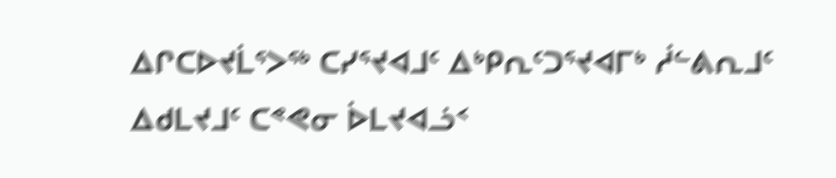ᐃᒋᑕᐅᔪᒫᕐᐳᖅ ᑕᓯᕐᔪᐊᒧᑦ ᐃᒃᑭᕆᑦᑐᕐᔪᐊᒥᒃ ᓲᓪᕕᕆᒧᑦ ᐃᑯᒪᔪᒧᑦ ᑕᕝᕙᓂ ᐆᒪᔪᐊᓘᑉ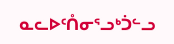ᓇᓚᐅᑦᑍᓂᕐᓗᒃᑑᓪᓗ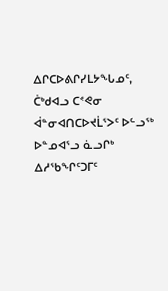ᐃᒋᑕᐅᕕᒋᓯᒪᔭᖓᓄᑦ, ᑖᒃᑯᐊᓗ ᑕᕝᕙᓂ ᐋᓐᓂᐊᑎᑕᐅᔪᒫᕐᐳᑦ ᐅᓪᓗᖅ ᐅᓐᓄᐊᕐᓗ ᓈᓗᒋᒃ ᐃᓱᖃᖏᑦᑐᒥᑦ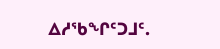ᐃᓱᖃᖏᑦᑐᒧᑦ.